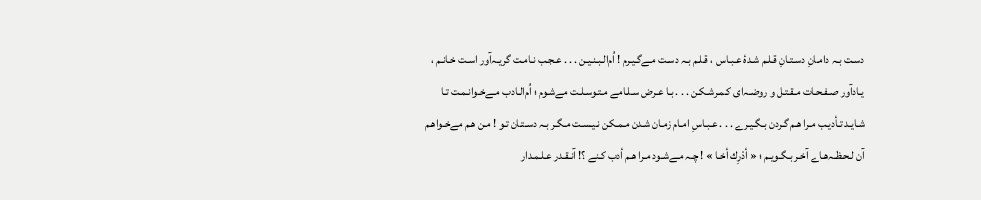دسـت بـہ‌ دامـانِ دسـتـانِ قـلـم شـدهٔ عـبـاس ، قـلـم بـہ‌ دسـت مـےگـیـرم ! اُم‌الـبـنـیـن . . . عـجـب نـامـت گریـہ‌آور اسـت خـانـم ، یـادآور صـفـحـات مـقـتـل و روضـہ‌ای کـمـرشـکـن . . . بـا عـرض سـلـامے مـتـوسـلـت مےشـوم ؛ اُم‌الـادب مـےخـوانـمـت تـا شـایـد تـأدیـب مـرا هـم گـردن بـگـیـرے . . . عـبـاسِ امـام زمـان شـدن مـمـکن نـیـسـت م‍ـگـر بـہ‌ دسـتـان تـو ! مـن هـم مےخـواهـم آن لـحـظـہ‌هـاے آخـر بـگـویـم ؛ « أدْرِك أخـا » ! چـہ‌ مـےشـود مـرا هـم أدب کـنے ؟! آنـقـدر عـلـمـدار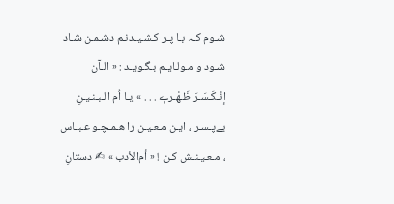شـوم کـہ‌ بـا پـر کـشـیـدنـم دشـمـن شـاد شـود و مـولـایـم بـگـویـد : « الـآن إنْـکَـسَـرَ ظَـهْـرےٖ . . . » یـا اُم الـبـنـیـنِ بےپـسـر ، ایـن مـعـیـن را هـمـچـو عـبـاس ، مـعـیـنـش کـن ! « أم‌الأدب » ✍ دستانِ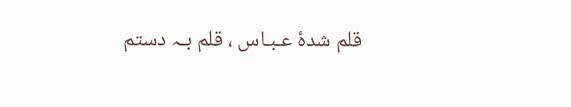قلم شدهٔ عـبـاس ، قلم بـہ دستم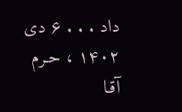داد . . . ۶ دی ۱۴۰۲ ، حـرم آقـا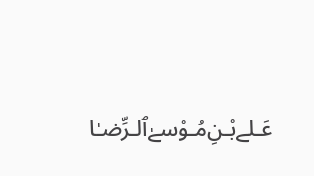عَـلےبْـن‌ِمُـوْسےٰٱلـرِّضـٰا